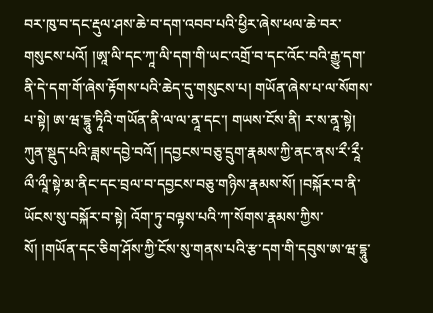བར་ཁུ་བ་དང་རྡུལ་ཤས་ཆེ་བ་དག་འབབ་པའི་ཕྱིར་ཞེས་ཕལ་ཆེ་བར་གསུངས་པའོ། །ཨཱ་ལི་དང་ཀཱ་ལི་དག་གི་ཡང་འགྲོ་བ་དང་འོང་བའི་རྒྱུ་དག་ནི་དེ་དག་གོ་ཞེས་རྟོགས་པའི་ཆེད་དུ་གསུངས་པ། གཡོན་ཞེས་པ་ལ་སོགས་པ་སྟེ། ཨ་ཝ་དྷཱུ་ཏཱིའི་གཡོན་ནི་ལ་ལ་ནཱ་དང་། གཡས་ངོས་ནི། ར་ས་ནཱ་སྟེ། ཀུན་སྡུད་པའི་ཟླས་དབྱེ་བའོ། །དབྱངས་བཅུ་དྲུག་རྣམས་ཀྱི་ནང་ནས་རྀ་རཱྀ་ལྀ་ལཱྀ་སྟེ་མ་ནིང་དང་བྲལ་བ་དབྱངས་བཅུ་གཉིས་རྣམས་སོ། །བསྐོར་བ་ནི་ཡོངས་སུ་བསྐོར་བ་སྟེ། འོག་ཏུ་བལྟས་པའི་ཀ་སོགས་རྣམས་ཀྱིས་སོ། །གཡོན་དང་ཅིག་ཤོས་ཀྱི་ངོས་སུ་གནས་པའི་རྩ་དག་གི་དབུས་ཨ་ཝ་དྷཱུ་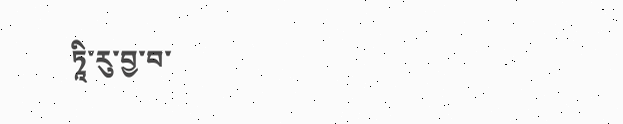ཏཱི་རུ་བྱ་བ་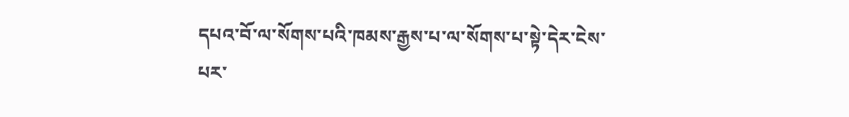དཔའ་བོ་ལ་སོགས་པའི་ཁམས་རྒྱས་པ་ལ་སོགས་པ་སྟེ་དེར་ངེས་པར་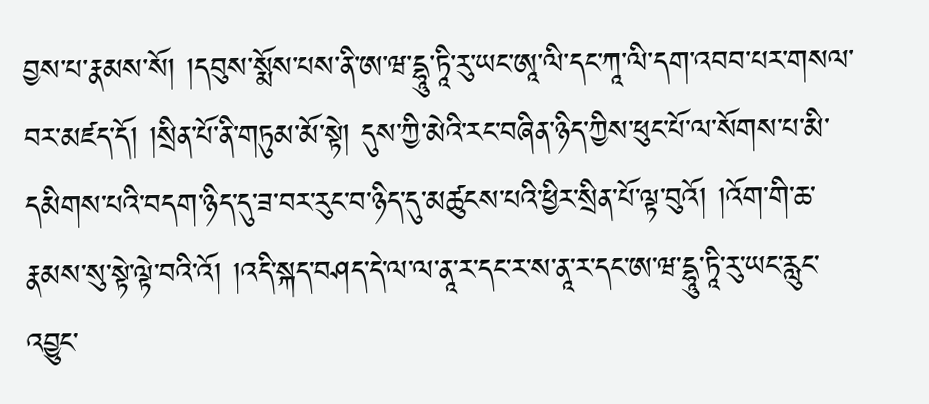བྱས་པ་རྣམས་སོ། །དབུས་སྨོས་པས་ནི་ཨ་ཝ་དྷཱུ་ཏཱི་རུ་ཡང་ཨཱ་ལི་དང་ཀཱ་ལི་དག་འབབ་པར་གསལ་བར་མཛད་དོ། །སྲིན་པོ་ནི་གཏུམ་མོ་སྟེ། དུས་ཀྱི་མེའི་རང་བཞིན་ཉིད་ཀྱིས་ཕུང་པོ་ལ་སོགས་པ་མི་དམིགས་པའི་བདག་ཉིད་དུ་ཟ་བར་རུང་བ་ཉིད་དུ་མཚུངས་པའི་ཕྱིར་སྲིན་པོ་ལྟ་བུའོ། །འོག་གི་ཆ་རྣམས་སུ་སྟེ་ལྟེ་བའི་འོ། །འདི་སྐད་བཤད་དེ་ལ་ལ་ནཱ་ར་དང་ར་ས་ནཱ་ར་དང་ཨ་ཝ་དྷཱུ་ཏཱི་རུ་ཡང་རླུང་འབྱུང་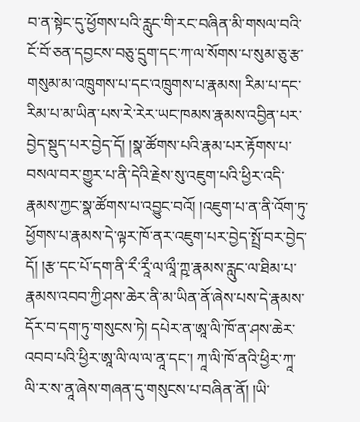བ་ན་སྟེང་དུ་ཕྱོགས་པའི་རླུང་གི་རང་བཞིན་མི་གསལ་བའི་ངོ་བོ་ཅན་དབྱངས་བཅུ་དྲུག་དང་ཀ་ལ་སོགས་པ་སུམ་ཅུ་རྩ་གསུམ་མ་འཁྲུགས་པ་དང་འཁྲུགས་པ་རྣམས། རིམ་པ་དང་རིམ་པ་མ་ཡིན་པས་རེ་རེར་ཡང་ཁམས་རྣམས་འབྱིན་པར་བྱེད་སྡུད་པར་བྱེད་དོ། །སྣ་ཚོགས་པའི་རྣམ་པར་རྟོགས་པ་བསལ་བར་གྱུར་པ་ནི་དེའི་རྗེས་སུ་འཇུག་པའི་ཕྱིར་འདི་རྣམས་ཀྱང་སྣ་ཚོགས་པ་འབྱུང་བའོ། །འཇུག་པ་ན་ནི་འོག་ཏུ་ཕྱོགས་པ་རྣམས་དེ་ལྟར་ཁོ་ནར་འཇུག་པར་བྱེད་སྤྲོ་བར་བྱེད་དོ། །རྩ་དང་པོ་དག་ནི་རྀ་རཱྀ་ལ་ལཱྀ་ཀྵ་རྣམས་རླུང་ལ་ཐིམ་པ་རྣམས་འབབ་ཀྱི་ཤས་ཆེར་ནི་མ་ཡིན་ནོ་ཞེས་པས་དེ་རྣམས་དོར་བ་དག་ཏུ་གསུངས་ཏེ། དཔེར་ན་ཨཱ་ལི་ཁོ་ན་ཤས་ཆེར་འབབ་པའི་ཕྱིར་ཨཱ་ལི་ལ་ལ་ནཱ་དང་། ཀཱ་ལི་ཁོ་ནའི་ཕྱིར་ཀཱ་ལི་ར་ས་ནཱ་ཞེས་གཞན་དུ་གསུངས་པ་བཞིན་ནོ། །ཡི་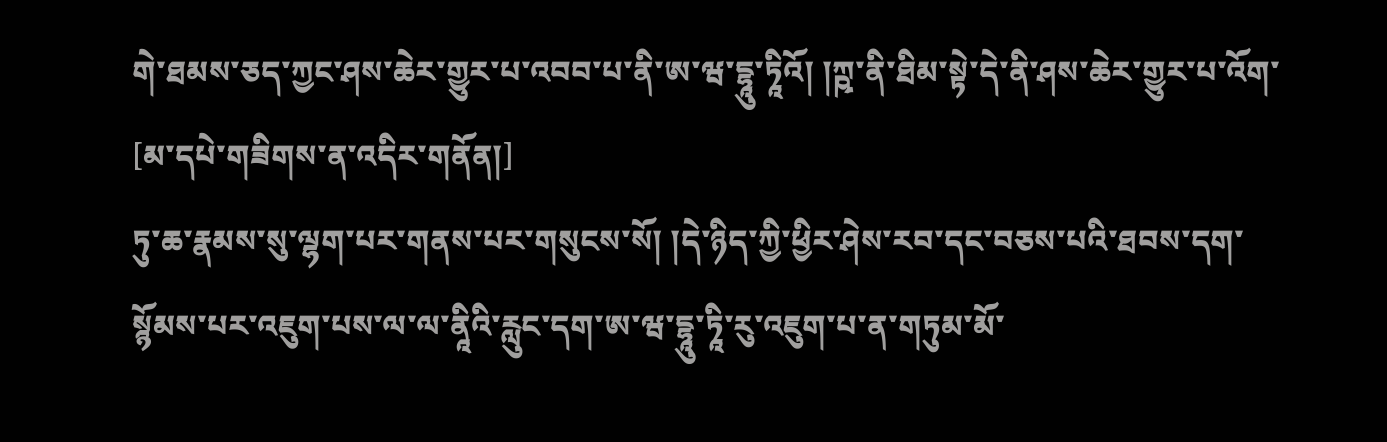གེ་ཐམས་ཅད་ཀྱང་ཤས་ཆེར་གྱུར་པ་འབབ་པ་ནི་ཨ་ཝ་དྷཱུ་ཏཱིའོ། །ཀྵ་ནི་ཐིམ་སྟེ་དེ་ནི་ཤས་ཆེར་གྱུར་པ་འོག་
[མ་དཔེ་གཟིགས་ན་འདིར་གནོན།]
ཏུ་ཆ་རྣམས་སུ་ལྷག་པར་གནས་པར་གསུངས་སོ། །དེ་ཉིད་ཀྱི་ཕྱིར་ཤེས་རབ་དང་བཅས་པའི་ཐབས་དག་སྙོམས་པར་འཇུག་པས་ལ་ལ་ནཱིའི་རླུང་དག་ཨ་ཝ་དྷཱུ་ཏཱི་རུ་འཇུག་པ་ན་གཏུམ་མོ་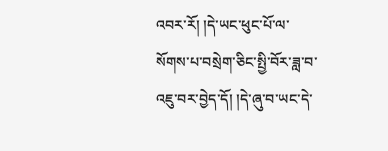འབར་རོ། །དེ་ཡང་ཕུང་པོ་ལ་སོགས་པ་བསྲེག་ཅིང་སྤྱི་བོར་ཟླ་བ་འཇུ་བར་བྱེད་དོ། །དེ་ཞུ་བ་ཡང་དེ་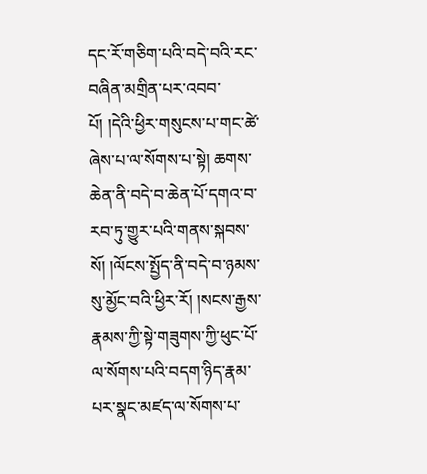དང་རོ་གཅིག་པའི་བདེ་བའི་རང་བཞིན་མགྲིན་པར་འབབ་པོ། །དེའི་ཕྱིར་གསུངས་པ་གང་ཚེ་ཞེས་པ་ལ་སོགས་པ་སྟེ། ཆགས་ཆེན་ནི་བདེ་བ་ཆེན་པོ་དགའ་བ་རབ་ཏུ་གྱུར་པའི་གནས་སྐབས་སོ། །ལོངས་སྤྱོད་ནི་བདེ་བ་ཉམས་སུ་མྱོང་བའི་ཕྱིར་རོ། །སངས་རྒྱས་རྣམས་ཀྱི་སྟེ་གཟུགས་ཀྱི་ཕུང་པོ་ལ་སོགས་པའི་བདག་ཉིད་རྣམ་པར་སྣང་མཛད་ལ་སོགས་པ་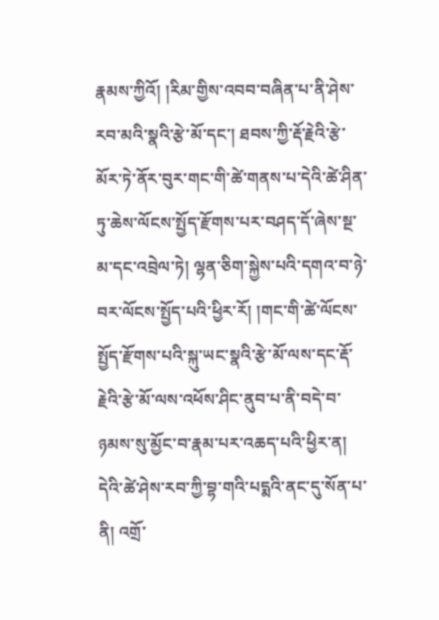རྣམས་ཀྱིའོ། །རིམ་གྱིས་འབབ་བཞིན་པ་ནི་ཤེས་རབ་མའི་སྣའི་རྩེ་མོ་དང་། ཐབས་ཀྱི་རྡོ་རྗེའི་རྩེ་མོར་ཏེ་ནོར་བུར་གང་གི་ཚེ་གནས་པ་དེའི་ཚེ་ཤིན་ཏུ་ཆེས་ལོངས་སྤྱོད་རྫོགས་པར་བཤད་དོ་ཞེས་སྔ་མ་དང་འབྲེལ་ཏེ། ལྷན་ཅིག་སྐྱེས་པའི་དགའ་བ་ཉེ་བར་ལོངས་སྤྱོད་པའི་ཕྱིར་རོ། །གང་གི་ཚེ་ལོངས་སྤྱོད་རྫོགས་པའི་སྐུ་ཡང་སྣའི་རྩེ་མོ་ལས་དང་རྡོ་རྗེའི་རྩེ་མོ་ལས་འཕོས་ཤིང་ནུབ་པ་ནི་བདེ་བ་ཉམས་སུ་མྱོང་བ་རྣམ་པར་འཆད་པའི་ཕྱིར་ན། དེའི་ཚེ་ཤེས་རབ་ཀྱི་བྷ་གའི་པདྨའི་ནང་དུ་སོན་པ་ནི། འགྲོ་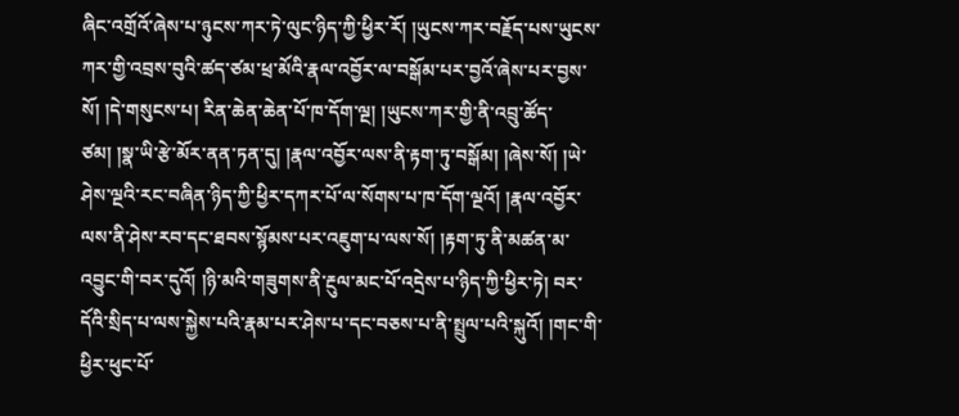ཞིང་འགྲོའོ་ཞེས་པ་ཉུངས་ཀར་ཏེ་ལུང་ཉིད་ཀྱི་ཕྱིར་རོ། །ཡུངས་ཀར་བརྗོད་པས་ཡུངས་ཀར་གྱི་འབྲས་བུའི་ཚད་ཙམ་ཕྲ་མོའི་རྣལ་འབྱོར་ལ་བསྒོམ་པར་བྱའོ་ཞེས་པར་བྱས་སོ། །དེ་གསུངས་པ། རིན་ཆེན་ཆེན་པོ་ཁ་དོག་ལྔ། །ཡུངས་ཀར་གྱི་ནི་འབྲུ་ཚོད་ཙམ། །སྣ་ཡི་རྩེ་མོར་ནན་ཏན་དུ། །རྣལ་འབྱོར་ལས་ནི་རྟག་ཏུ་བསྒོམ། །ཞེས་སོ། །ཡེ་ཤེས་ལྔའི་རང་བཞིན་ཉིད་ཀྱི་ཕྱིར་དཀར་པོ་ལ་སོགས་པ་ཁ་དོག་ལྔའོ། །རྣལ་འབྱོར་ལས་ནི་ཤེས་རབ་དང་ཐབས་སྙོམས་པར་འཇུག་པ་ལས་སོ། །རྟག་ཏུ་ནི་མཚན་མ་འབྱུང་གི་བར་དུའོ། །ཉི་མའི་གཟུགས་ནི་རྔུལ་མང་པོ་འདྲེས་པ་ཉིད་ཀྱི་ཕྱིར་ཏེ། བར་དོའི་སྲིད་པ་ལས་སྐྱེས་པའི་རྣམ་པར་ཤེས་པ་དང་བཅས་པ་ནི་སྤྲུལ་པའི་སྐུའོ། །གང་གི་ཕྱིར་ཕུང་པོ་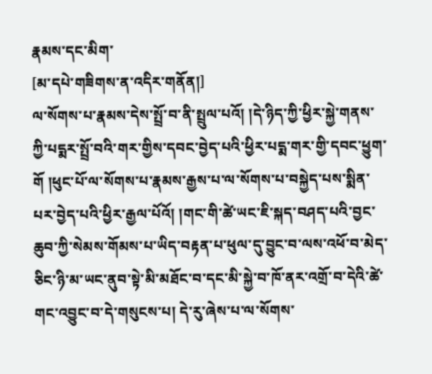རྣམས་དང་མིག་
[མ་དཔེ་གཟིགས་ན་འདིར་གནོན།]
ལ་སོགས་པ་རྣམས་དེས་སྤྲོ་བ་ནི་སྤྲུལ་པའོ། །དེ་ཉིད་ཀྱི་ཕྱིར་སྐྱེ་གནས་ཀྱི་པདྨར་སྤྲོ་བའི་གར་གྱིས་དབང་བྱེད་པའི་ཕྱིར་པདྨ་གར་གྱི་དབང་ཕྱུག་གོ །ཕུང་པོ་ལ་སོགས་པ་རྣམས་རྒྱས་པ་ལ་སོགས་པ་བསྐྱེད་པས་སྨིན་པར་བྱེད་པའི་ཕྱིར་རྒྱལ་པོའོ། །གང་གི་ཚེ་ཡང་ཇི་སྐད་བཤད་པའི་བྱང་ཆུབ་ཀྱི་སེམས་གོམས་པ་ཡིད་བརྟན་པ་ཕུལ་དུ་བྱུང་བ་ལས་འཕོ་བ་མེད་ཅིང་ཉི་མ་ཡང་ནུབ་སྟེ་མི་མཐོང་བ་དང་མི་སྐྱེ་བ་ཁོ་ནར་འགྲོ་བ་དེའི་ཚེ་གང་འབྱུང་བ་དེ་གསུངས་པ། དེ་རུ་ཞེས་པ་ལ་སོགས་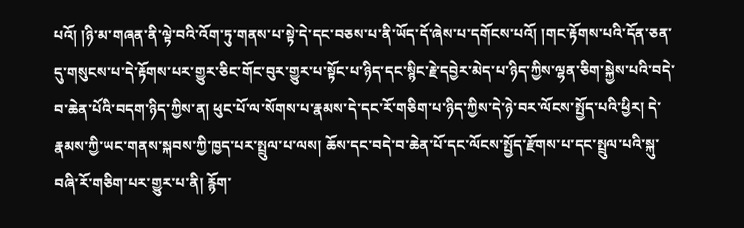པའོ། །ཉི་མ་གཞན་ནི་ལྟེ་བའི་འོག་ཏུ་གནས་པ་སྟེ་དེ་དང་བཅས་པ་ནི་ཡོད་དོ་ཞེས་པ་དགོངས་པའོ། །གང་རྟོགས་པའི་དོན་ཅན་དུ་གསུངས་པ་དེ་རྟོགས་པར་གྱུར་ཅིང་གོང་བུར་གྱུར་པ་སྟོང་པ་ཉིད་དང་སྙིང་རྗེ་དབྱེར་མེད་པ་ཉིད་ཀྱིས་ལྷན་ཅིག་སྐྱེས་པའི་བདེ་བ་ཆེན་པོའི་བདག་ཉིད་ཀྱིས་ན། ཕུང་པོ་ལ་སོགས་པ་རྣམས་དེ་དང་རོ་གཅིག་པ་ཉིད་ཀྱིས་དེ་ཉེ་བར་ལོངས་སྤྱོད་པའི་ཕྱིར། དེ་རྣམས་ཀྱི་ཡང་གནས་སྐབས་ཀྱི་ཁྱད་པར་སྤྲུལ་པ་ལས། ཆོས་དང་བདེ་བ་ཆེན་པོ་དང་ལོངས་སྤྱོད་རྫོགས་པ་དང་སྤྲུལ་པའི་སྐུ་བཞི་རོ་གཅིག་པར་གྱུར་པ་ནི། རྙོག་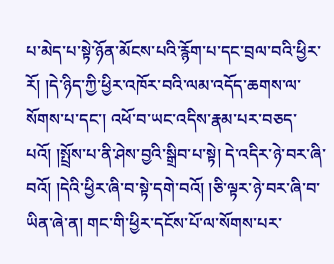པ་མེད་པ་སྟེ་ཉོན་མོངས་པའི་རྙོག་པ་དང་བྲལ་བའི་ཕྱིར་རོ། །དེ་ཉིད་ཀྱི་ཕྱིར་འཁོར་བའི་ལམ་འདོད་ཆགས་ལ་སོགས་པ་དང་། འཕོ་བ་ཡང་འདིས་རྣམ་པར་བཅད་པའོ། །སྤྲོས་པ་ནི་ཤེས་བྱའི་སྒྲིབ་པ་སྟེ། དེ་འདིར་ཉེ་བར་ཞི་བའོ། །དེའི་ཕྱིར་ཞི་བ་སྟེ་དགེ་བའོ། །ཅི་ལྟར་ཉེ་བར་ཞི་བ་ཡིན་ཞེ་ན། གང་གི་ཕྱིར་དངོས་པོ་ལ་སོགས་པར་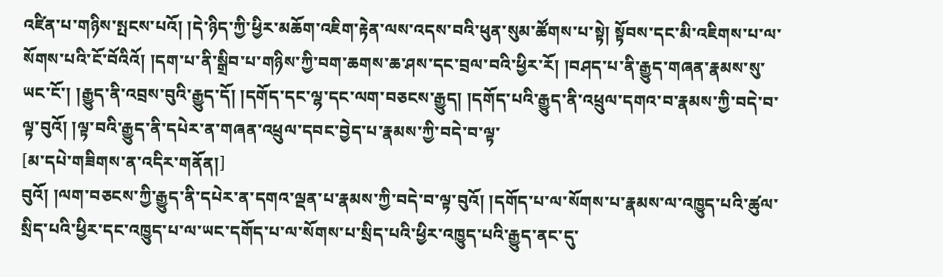འཛིན་པ་གཉིས་སྤངས་པའོ། །དེ་ཉིད་ཀྱི་ཕྱིར་མཆོག་འཇིག་རྟེན་ལས་འདས་བའི་ཕུན་སུམ་ཚོགས་པ་སྟེ། སྟོབས་དང་མི་འཇིགས་པ་ལ་སོགས་པའི་ངོ་བོའིའོ། །དག་པ་ནི་སྒྲིབ་པ་གཉིས་ཀྱི་བག་ཆགས་ཆ་ཤས་དང་བྲལ་བའི་ཕྱིར་རོ། །བཤད་པ་ནི་རྒྱུད་གཞན་རྣམས་སུ་ཡང་ངོ་། །རྒྱུད་ནི་འབྲས་བུའི་རྒྱུད་དོ། །དགོད་དང་ལྷ་དང་ལག་བཅངས་རྒྱུད། །དགོད་པའི་རྒྱུད་ནི་འཕྲུལ་དགའ་བ་རྣམས་ཀྱི་བདེ་བ་ལྟ་བུའོ། །ལྟ་བའི་རྒྱུད་ནི་དཔེར་ན་གཞན་འཕྲུལ་དབང་བྱེད་པ་རྣམས་ཀྱི་བདེ་བ་ལྟ་
[མ་དཔེ་གཟིགས་ན་འདིར་གནོན།]
བུའོ། །ལག་བཅངས་ཀྱི་རྒྱུད་ནི་དཔེར་ན་དགའ་ལྡན་པ་རྣམས་ཀྱི་བདེ་བ་ལྟ་བུའོ། །དགོད་པ་ལ་སོགས་པ་རྣམས་ལ་འཁྱུད་པའི་ཚུལ་སྲིད་པའི་ཕྱིར་དང་འཁྱུད་པ་ལ་ཡང་དགོད་པ་ལ་སོགས་པ་སྲིད་པའི་ཕྱིར་འཁྱུད་པའི་རྒྱུད་ནང་དུ་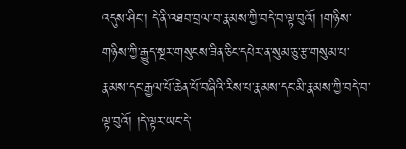འདུས་ཤིང་། དེ་ནི་འཐབ་བྲལ་བ་རྣམས་ཀྱི་བདེ་བ་ལྟ་བུའོ། །གཉིས་གཉིས་ཀྱི་རྒྱུད་སྔར་གསུངས་ཟིན་ཅིང་དཔེར་ན་སུམ་ཅུ་རྩ་གསུམ་པ་རྣམས་དང་རྒྱལ་པོ་ཆེན་པོ་བཞིའི་རིས་པ་རྣམས་དང་མི་རྣམས་ཀྱི་བདེ་བ་ལྟ་བུའོ། །དེ་ལྟར་ཡང་དེ་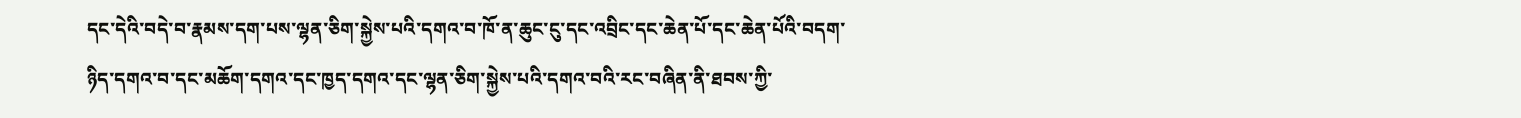དང་དེའི་བདེ་བ་རྣམས་དག་པས་ལྷན་ཅིག་སྐྱེས་པའི་དགའ་བ་ཁོ་ན་ཆུང་ངུ་དང་འབྲིང་དང་ཆེན་པོ་དང་ཆེན་པོའི་བདག་ཉིད་དགའ་བ་དང་མཆོག་དགའ་དང་ཁྱད་དགའ་དང་ལྷན་ཅིག་སྐྱེས་པའི་དགའ་བའི་རང་བཞིན་ནི་ཐབས་ཀྱི་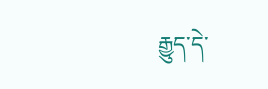རྒྱུད་དེ་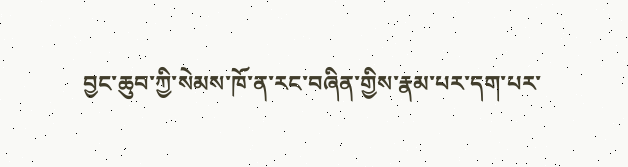བྱང་ཆུབ་ཀྱི་སེམས་ཁོ་ན་རང་བཞིན་གྱིས་རྣམ་པར་དག་པར་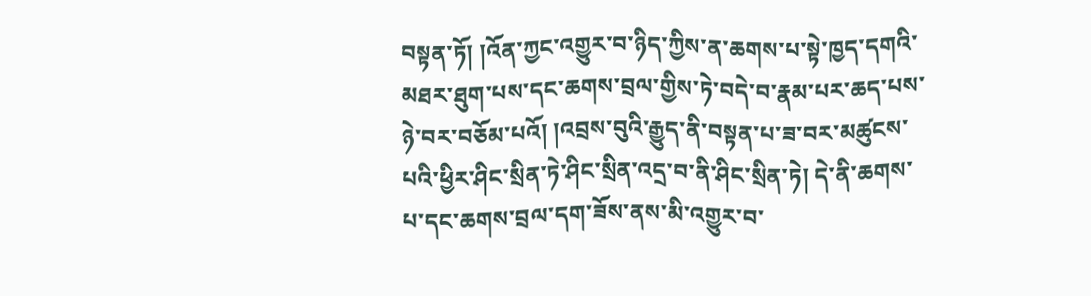བསྟན་ཏོ། །འོན་ཀྱང་འགྱུར་བ་ཉིད་ཀྱིས་ན་ཆགས་པ་སྟེ་ཁྱད་དགའི་མཐར་ཐུག་པས་དང་ཆགས་བྲལ་གྱིས་ཏེ་བདེ་བ་རྣམ་པར་ཆད་པས་ཉེ་བར་བཅོམ་པའོ། །འབྲས་བུའི་རྒྱུད་ནི་བསྟན་པ་ཟ་བར་མཚུངས་པའི་ཕྱིར་ཤིང་སྲིན་ཏེ་ཤིང་སྲིན་འདྲ་བ་ནི་ཤིང་སྲིན་ཏེ། དེ་ནི་ཆགས་པ་དང་ཆགས་བྲལ་དག་ཟོས་ནས་མི་འགྱུར་བ་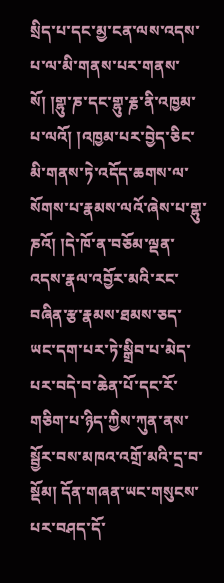སྲིད་པ་དང་མྱ་ངན་ལས་འདས་པ་ལ་མི་གནས་པར་གནས་སོ། །གྷུ་ཎ་དང་གྷུ་རྞ་ནི་འཁྱམ་པ་ལའོ། །འཁྱམ་པར་བྱེད་ཅིང་མི་གནས་ཏེ་འདོད་ཆགས་ལ་སོགས་པ་རྣམས་ལའོ་ཞེས་པ་གྷུ་ཎའོ། །དེ་ཁོ་ན་བཅོམ་ལྡན་འདས་རྣལ་འབྱོར་མའི་རང་བཞིན་རྩ་རྣམས་ཐམས་ཅད་ཡང་དག་པར་ཏེ་སྒྲིབ་པ་མེད་པར་བདེ་བ་ཆེན་པོ་དང་རོ་གཅིག་པ་ཉིད་ཀྱིས་ཀུན་ནས་སྦྱོར་བས་མཁའ་འགྲོ་མའི་དྲ་བ་སྡོམ། དོན་གཞན་ཡང་གསུངས་པར་བཤད་དོ་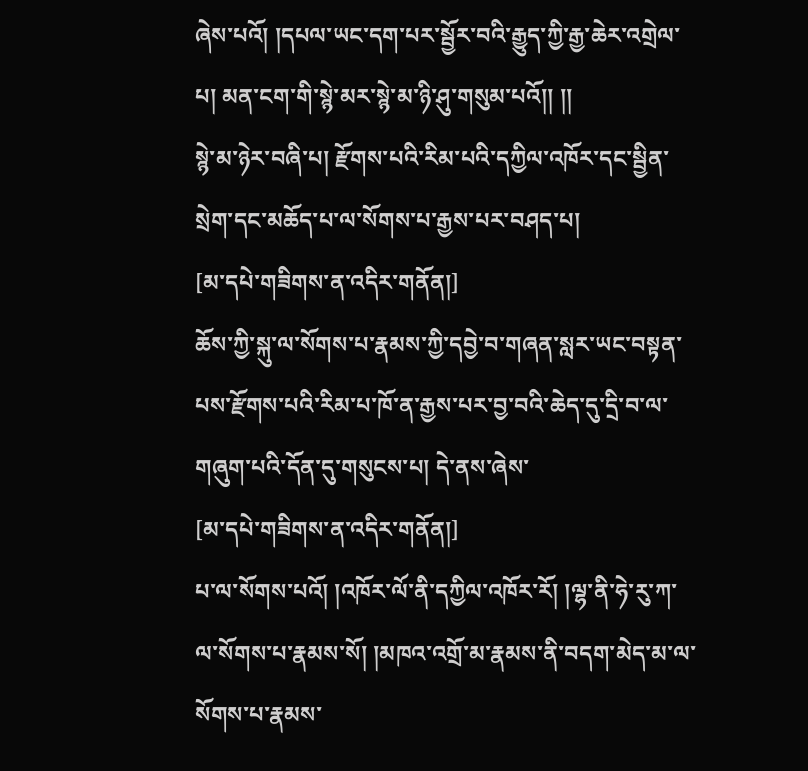ཞེས་པའོ། །དཔལ་ཡང་དག་པར་སྦྱོར་བའི་རྒྱུད་ཀྱི་རྒྱ་ཆེར་འགྲེལ་པ། མན་ངག་གི་སྙེ་མར་སྙེ་མ་ཉི་ཤུ་གསུམ་པའོ།། །།
སྙེ་མ་ཉེར་བཞི་པ། རྫོགས་པའི་རིམ་པའི་དཀྱིལ་འཁོར་དང་སྦྱིན་སྲེག་དང་མཆོད་པ་ལ་སོགས་པ་རྒྱས་པར་བཤད་པ།
[མ་དཔེ་གཟིགས་ན་འདིར་གནོན།]
ཆོས་ཀྱི་སྐུ་ལ་སོགས་པ་རྣམས་ཀྱི་དབྱེ་བ་གཞན་སླར་ཡང་བསྟན་པས་རྫོགས་པའི་རིམ་པ་ཁོ་ན་རྒྱས་པར་བྱ་བའི་ཆེད་དུ་དྲི་བ་ལ་གཞུག་པའི་དོན་དུ་གསུངས་པ། དེ་ནས་ཞེས་
[མ་དཔེ་གཟིགས་ན་འདིར་གནོན།]
པ་ལ་སོགས་པའོ། །འཁོར་ལོ་ནི་དཀྱིལ་འཁོར་རོ། །ལྷ་ནི་ཧེ་རུ་ཀ་ལ་སོགས་པ་རྣམས་སོ། །མཁའ་འགྲོ་མ་རྣམས་ནི་བདག་མེད་མ་ལ་སོགས་པ་རྣམས་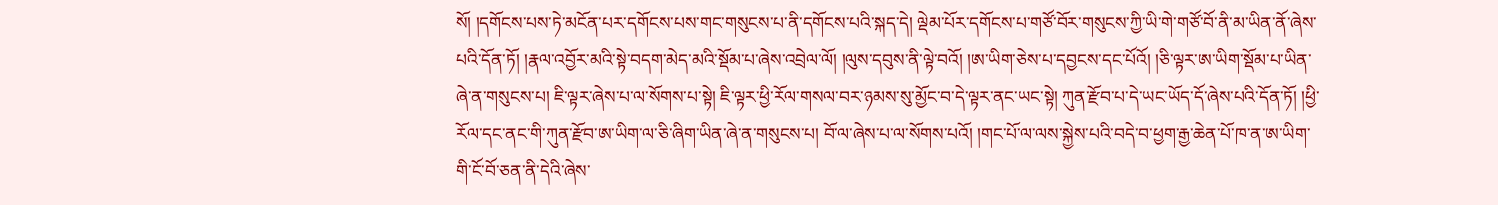སོ། །དགོངས་པས་ཏེ་མངོན་པར་དགོངས་པས་གང་གསུངས་པ་ནི་དགོངས་པའི་སྐད་དེ། ལྡེམ་པོར་དགོངས་པ་གཙོ་བོར་གསུངས་ཀྱི་ཡི་གེ་གཙོ་བོ་ནི་མ་ཡིན་ནོ་ཞེས་པའི་དོན་ཏོ། །རྣལ་འབྱོར་མའི་སྟེ་བདག་མེད་མའི་སྡོམ་པ་ཞེས་འབྲེལ་ལོ། །ལུས་དབུས་ནི་ལྟེ་བའོ། །ཨ་ཡིག་ཅེས་པ་དབྱངས་དང་པོའོ། །ཅི་ལྟར་ཨ་ཡིག་སྡོམ་པ་ཡིན་ཞེ་ན་གསུངས་པ། ཇི་ལྟར་ཞེས་པ་ལ་སོགས་པ་སྟེ། ཇི་ལྟར་ཕྱི་རོལ་གསལ་བར་ཉམས་སུ་མྱོང་བ་དེ་ལྟར་ནང་ཡང་སྟེ། ཀུན་རྫོབ་པ་དེ་ཡང་ཡོད་དོ་ཞེས་པའི་དོན་ཏོ། །ཕྱི་རོལ་དང་ནང་གི་ཀུན་རྫོབ་ཨ་ཡིག་ལ་ཅི་ཞིག་ཡིན་ཞེ་ན་གསུངས་པ། བོ་ལ་ཞེས་པ་ལ་སོགས་པའོ། །གང་པོ་ལ་ལས་སྐྱེས་པའི་བདེ་བ་ཕྱག་རྒྱ་ཆེན་པོ་ཁ་ན་ཨ་ཡིག་གི་ངོ་བོ་ཅན་ནི་དེའི་ཞེས་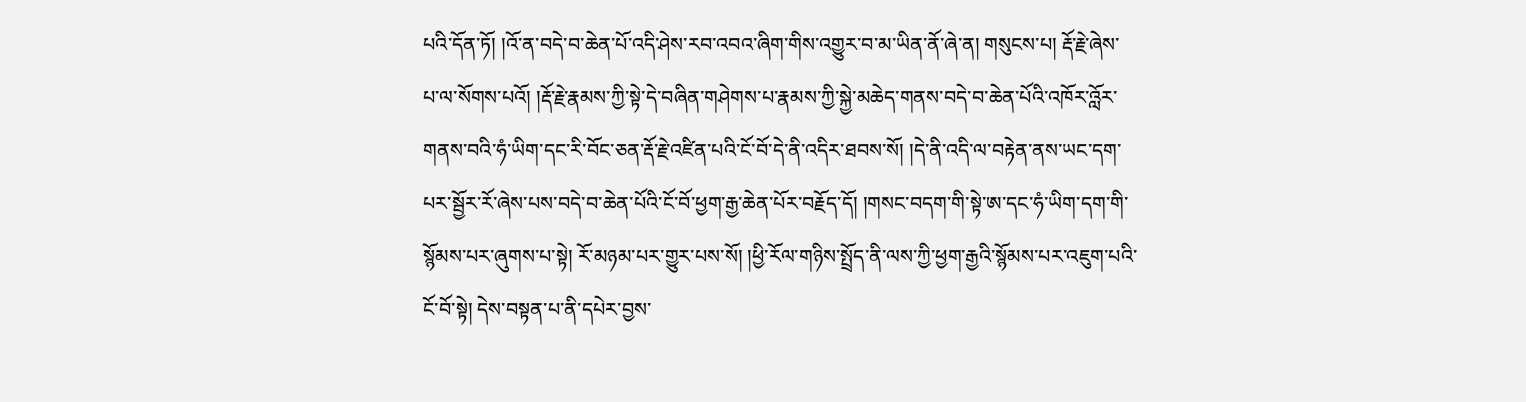པའི་དོན་ཏོ། །འོ་ན་བདེ་བ་ཆེན་པོ་འདི་ཤེས་རབ་འབའ་ཞིག་གིས་འགྱུར་བ་མ་ཡིན་ནོ་ཞེ་ན། གསུངས་པ། རྡོ་རྗེ་ཞེས་པ་ལ་སོགས་པའོ། །རྡོ་རྗེ་རྣམས་ཀྱི་སྟེ་དེ་བཞིན་གཤེགས་པ་རྣམས་ཀྱི་སྐྱེ་མཆེད་གནས་བདེ་བ་ཆེན་པོའི་འཁོར་འློར་གནས་བའི་ཧཾ་ཡིག་དང་རི་བོང་ཅན་རྡོ་རྗེ་འཛིན་པའི་ངོ་བོ་དེ་ནི་འདིར་ཐབས་སོ། །དེ་ནི་འདི་ལ་བརྟེན་ནས་ཡང་དག་པར་སྦྱོར་རོ་ཞེས་པས་བདེ་བ་ཆེན་པོའི་ངོ་བོ་ཕྱག་རྒྱ་ཆེན་པོར་བརྗོད་དོ། །གསང་བདག་གི་སྟེ་ཨ་དང་ཧཾ་ཡིག་དག་གི་སྙོམས་པར་ཞུགས་པ་སྟེ། རོ་མཉམ་པར་གྱུར་པས་སོ། །ཕྱི་རོལ་གཉིས་སྤྲོད་ནི་ལས་ཀྱི་ཕྱག་རྒྱའི་སྙོམས་པར་འཇུག་པའི་ངོ་བོ་སྟེ། དེས་བསྟན་པ་ནི་དཔེར་བྱས་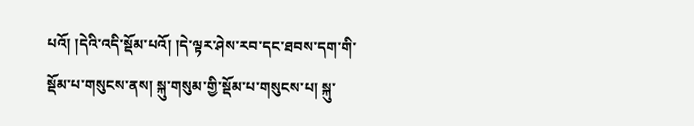པའོ། །དེའི་འདི་སྡོམ་པའོ། །དེ་ལྟར་ཤེས་རབ་དང་ཐབས་དག་གི་སྡོམ་པ་གསུངས་ནས། སྐུ་གསུམ་གྱི་སྡོམ་པ་གསུངས་པ། སྐུ་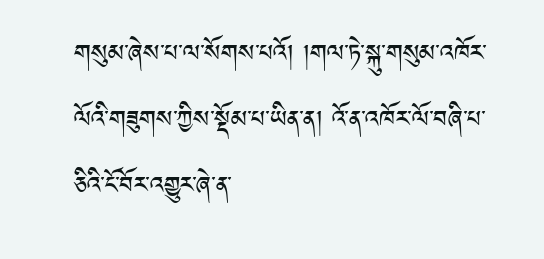གསུམ་ཞེས་པ་ལ་སོགས་པའོ། །གལ་ཏེ་སྐུ་གསུམ་འཁོར་ལོའི་གཟུགས་ཀྱིས་སྡོམ་པ་ཡིན་ན། འོ་ན་འཁོར་ལོ་བཞི་པ་ཅིའི་ངོ་བོར་འགྱུར་ཞེ་ན་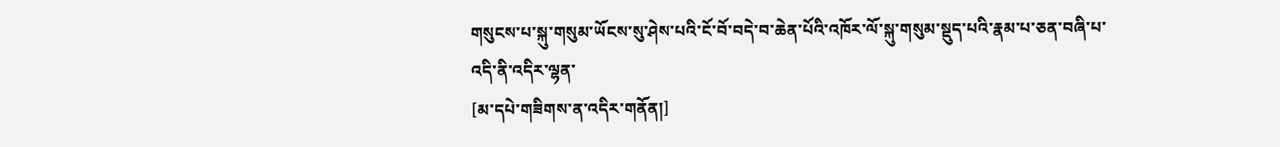གསུངས་པ་སྐུ་གསུམ་ཡོངས་སུ་ཤེས་པའི་ངོ་བོ་བདེ་བ་ཆེན་པོའི་འཁོར་ལོ་སྐུ་གསུམ་སྡུད་པའི་རྣམ་པ་ཅན་བཞི་པ་འདི་ནི་འདིར་ལྷན་
[མ་དཔེ་གཟིགས་ན་འདིར་གནོན།]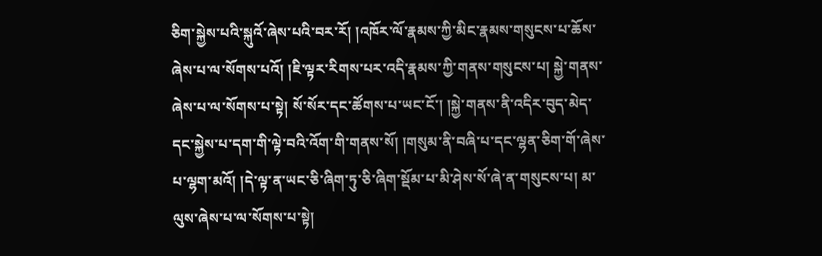ཅིག་སྐྱེས་པའི་སྐུའོ་ཞེས་པའི་བར་རོ། །འཁོར་ལོ་རྣམས་ཀྱི་མིང་རྣམས་གསུངས་པ་ཆོས་ཞེས་པ་ལ་སོགས་པའོ། །ཇི་ལྟར་རིགས་པར་འདི་རྣམས་ཀྱི་གནས་གསུངས་པ། སྐྱེ་གནས་ཞེས་པ་ལ་སོགས་པ་སྟེ། སོ་སོར་དང་ཚོགས་པ་ཡང་ངོ་། །སྐྱེ་གནས་ནི་འདིར་བུད་མེད་དང་སྐྱེས་པ་དག་གི་ལྟེ་བའི་འོག་གི་གནས་སོ། །གསུམ་ནི་བཞི་པ་དང་ལྷན་ཅིག་གོ་ཞེས་པ་ལྷག་མའོ། །དེ་ལྟ་ན་ཡང་ཅི་ཞིག་ཏུ་ཅི་ཞིག་སྡོམ་པ་མི་ཤེས་སོ་ཞེ་ན་གསུངས་པ། མ་ལུས་ཞེས་པ་ལ་སོགས་པ་སྟེ།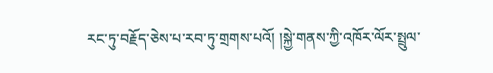རང་ཏུ་བརྗོད་ཅེས་པ་རབ་ཏུ་གྲགས་པའོ། །སྐྱེ་གནས་ཀྱི་འཁོར་ལོར་སྤྲུལ་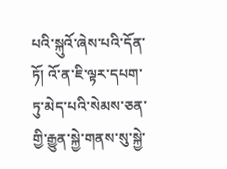པའི་སྐུའོ་ཞེས་པའི་དོན་ཏོ། འོ་ན་ཇི་ལྟར་དཔག་ཏུ་མེད་པའི་སེམས་ཅན་གྱི་རྒྱུན་སྐྱེ་གནས་སུ་སྐྱེ་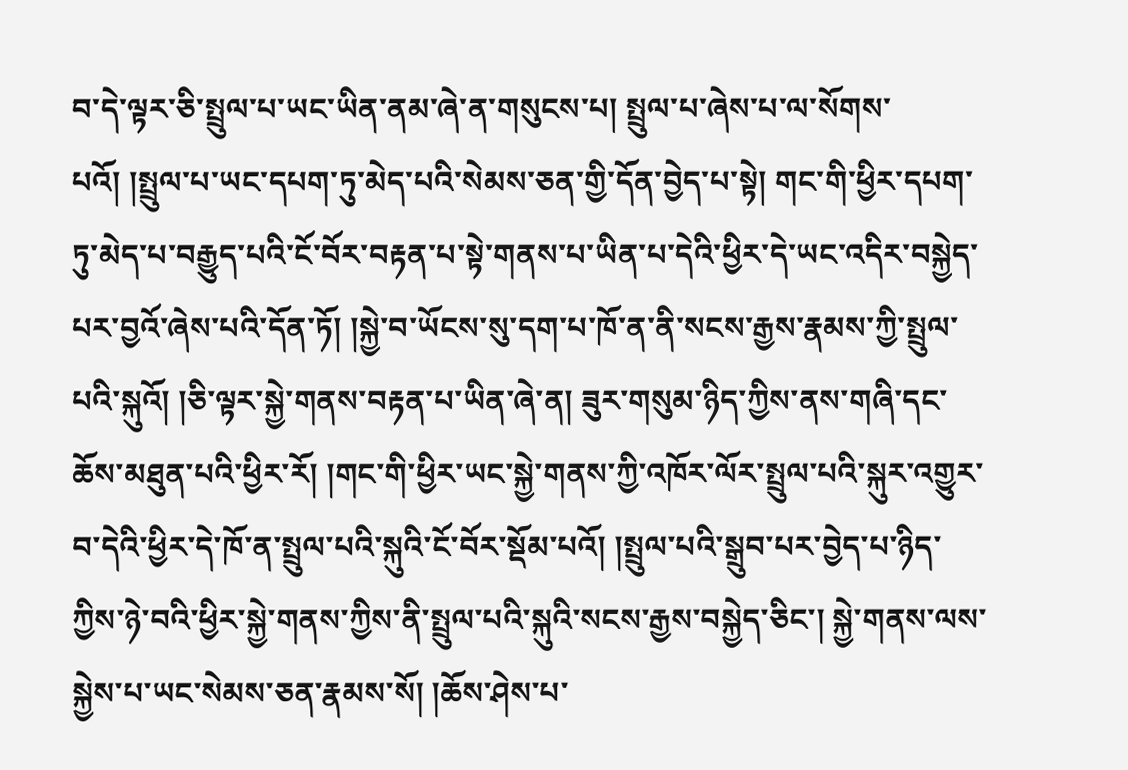བ་དེ་ལྟར་ཅི་སྤྲུལ་པ་ཡང་ཡིན་ནམ་ཞེ་ན་གསུངས་པ། སྤྲུལ་པ་ཞེས་པ་ལ་སོགས་པའོ། །སྤྲུལ་པ་ཡང་དཔག་ཏུ་མེད་པའི་སེམས་ཅན་གྱི་དོན་བྱེད་པ་སྟེ། གང་གི་ཕྱིར་དཔག་ཏུ་མེད་པ་བརྒྱུད་པའི་ངོ་བོར་བརྟན་པ་སྟེ་གནས་པ་ཡིན་པ་དེའི་ཕྱིར་དེ་ཡང་འདིར་བསྐྱེད་པར་བྱའོ་ཞེས་པའི་དོན་ཏོ། །སྐྱེ་བ་ཡོངས་སུ་དག་པ་ཁོ་ན་ནི་སངས་རྒྱས་རྣམས་ཀྱི་སྤྲུལ་པའི་སྐུའོ། །ཅི་ལྟར་སྐྱེ་གནས་བརྟན་པ་ཡིན་ཞེ་ན། ཟུར་གསུམ་ཉིད་ཀྱིས་ནས་གཞི་དང་ཆོས་མཐུན་པའི་ཕྱིར་རོ། །གང་གི་ཕྱིར་ཡང་སྐྱེ་གནས་ཀྱི་འཁོར་ལོར་སྤྲུལ་པའི་སྐུར་འགྱུར་བ་དེའི་ཕྱིར་དེ་ཁོ་ན་སྤྲུལ་པའི་སྐུའི་ངོ་བོར་སྡོམ་པའོ། །སྤྲུལ་པའི་སྒྲུབ་པར་བྱེད་པ་ཉིད་ཀྱིས་ཉེ་བའི་ཕྱིར་སྐྱེ་གནས་ཀྱིས་ནི་སྤྲུལ་པའི་སྐུའི་སངས་རྒྱས་བསྐྱེད་ཅིང་། སྐྱེ་གནས་ལས་སྐྱེས་པ་ཡང་སེམས་ཅན་རྣམས་སོ། །ཆོས་ཤེས་པ་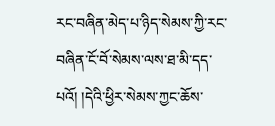རང་བཞིན་མེད་པ་ཉིད་སེམས་ཀྱི་རང་བཞིན་ངོ་བོ་སེམས་ལས་ཐ་མི་དད་པའོ། །དེའི་ཕྱིར་སེམས་ཀྱང་ཆོས་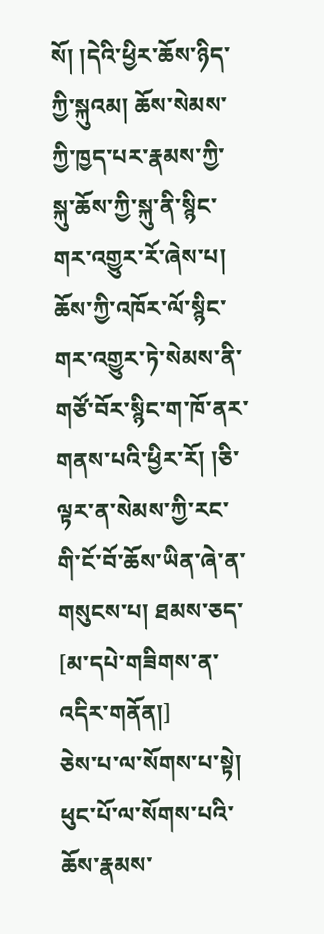སོ། །དེའི་ཕྱིར་ཆོས་ཉིད་ཀྱི་སྐུའམ། ཆོས་སེམས་ཀྱི་ཁྱད་པར་རྣམས་ཀྱི་སྐུ་ཆོས་ཀྱི་སྐུ་ནི་སྙིང་གར་འགྱུར་རོ་ཞེས་པ། ཆོས་ཀྱི་འཁོར་ལོ་སྙིང་གར་འགྱུར་ཏེ་སེམས་ནི་གཙོ་བོར་སྙིང་ག་ཁོ་ནར་གནས་པའི་ཕྱིར་རོ། །ཅི་ལྟར་ན་སེམས་ཀྱི་རང་གི་ངོ་བོ་ཆོས་ཡིན་ཞེ་ན་གསུངས་པ། ཐམས་ཅད་
[མ་དཔེ་གཟིགས་ན་འདིར་གནོན།]
ཅེས་པ་ལ་སོགས་པ་སྟེ། ཕུང་པོ་ལ་སོགས་པའི་ཆོས་རྣམས་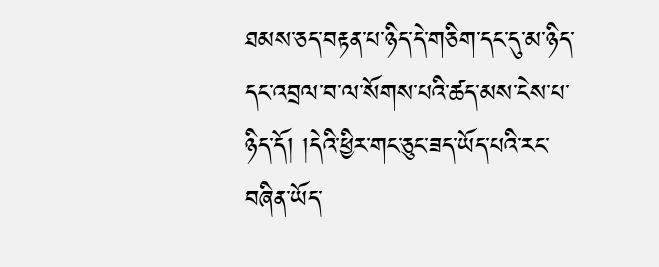ཐམས་ཅད་བརྟན་པ་ཉིད་དེ་གཅིག་དང་དུ་མ་ཉིད་དང་འབྲལ་བ་ལ་སོགས་པའི་ཚད་མས་ངེས་པ་ཉིད་དོ། །དེའི་ཕྱིར་གང་ཅུང་ཟད་ཡོད་པའི་རང་བཞིན་ཡོད་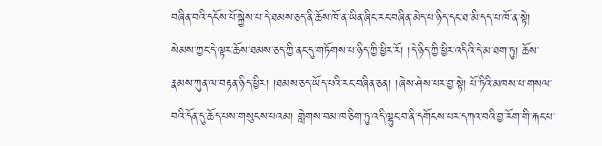བཞིན་བའི་དངོས་པོ་སྐྱེས་པ་དེ་ཐམས་ཅད་ནི་ཆོས་ཁོ་ན་ཡིན་ཞིང་རང་བཞིན་མེད་པ་ཉིད་དང་ཐ་མི་དད་པ་ཁོ་ན་སྟེ། སེམས་ཀྱང་དེ་ལྟར་ཆོས་ཐམས་ཅད་ཀྱི་ནང་དུ་གཏོགས་པ་ཉིད་ཀྱི་ཕྱིར་རོ། །དེ་ཉིད་ཀྱི་ཕྱིར་འདིའི་དེ་མ་ཐག་ཏུ། ཆོས་རྣམས་ཀུན་ལ་བརྟན་ཉིད་ཕྱིར། །ཐམས་ཅད་ཡོད་པའི་རང་བཞིན་ཅན། །ཞེས་ཤེས་པར་བྱ་སྟེ། པོ་ཏིའི་མཁས་པ་གསལ་བའི་དོན་དུ་ཆོད་པས་གསུངས་པའམ། གླེགས་བམ་ཁ་ཅིག་ཏུ་འདི་ལྷུང་བ་ནི་དགོངས་པར་དཀའ་བའི་བྱ་རོག་གི་རྐང་པ་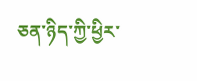ཅན་ཉིད་ཀྱི་ཕྱིར་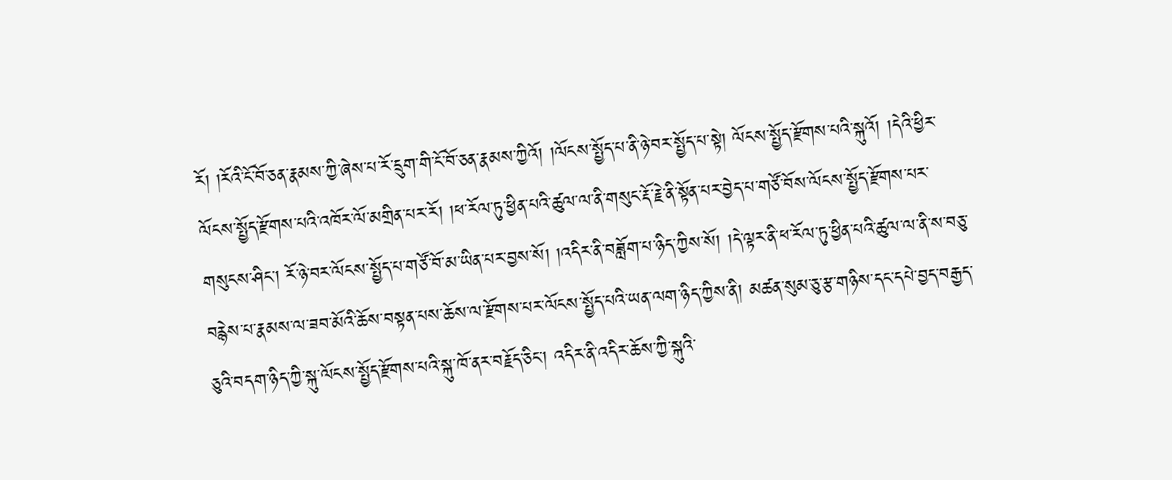རོ། །རོའི་ངོ་བོ་ཅན་རྣམས་ཀྱི་ཞེས་པ་རོ་དྲུག་གི་ངོ་བོ་ཅན་རྣམས་ཀྱིའོ། །ལོངས་སྤྱོད་པ་ནི་ཉེ་བར་སྤྱོད་པ་སྟེ། ལོངས་སྤྱོད་རྫོགས་པའི་སྐུའོ། །དེའི་ཕྱིར་ལོངས་སྤྱོད་རྫོགས་པའི་འཁོར་ལོ་མགྲིན་པར་རོ། །ཕ་རོལ་ཏུ་ཕྱིན་པའི་ཚུལ་ལ་ནི་གསུང་རྡོ་རྗེ་ནི་སྟོན་པར་བྱེད་པ་གཙོ་བོས་ལོངས་སྤྱོད་རྫོགས་པར་གསུངས་ཤིང་། རོ་ཉེ་བར་ལོངས་སྤྱོད་པ་གཙོ་བོ་མ་ཡིན་པར་བྱས་སོ། །འདིར་ནི་བཟློག་པ་ཉིད་ཀྱིས་སོ། །དེ་ལྟར་ནི་ཕ་རོལ་ཏུ་ཕྱིན་པའི་ཚུལ་ལ་ནི་ས་བཅུ་བརྙེས་པ་རྣམས་ལ་ཟབ་མོའི་ཆོས་བསྟན་པས་ཆོས་ལ་རྫོགས་པར་ལོངས་སྤྱོད་པའི་ཡན་ལག་ཉིད་ཀྱིས་ནི། མཚན་སུམ་ཅུ་རྩ་གཉིས་དང་དཔེ་བྱད་བརྒྱད་ཅུའི་བདག་ཉིད་ཀྱི་སྐུ་ལོངས་སྤྱོད་རྫོགས་པའི་སྐུ་ཁོ་ནར་བརྗོད་ཅིང་། འདིར་ནི་འདིར་ཆོས་ཀྱི་སྐུའི་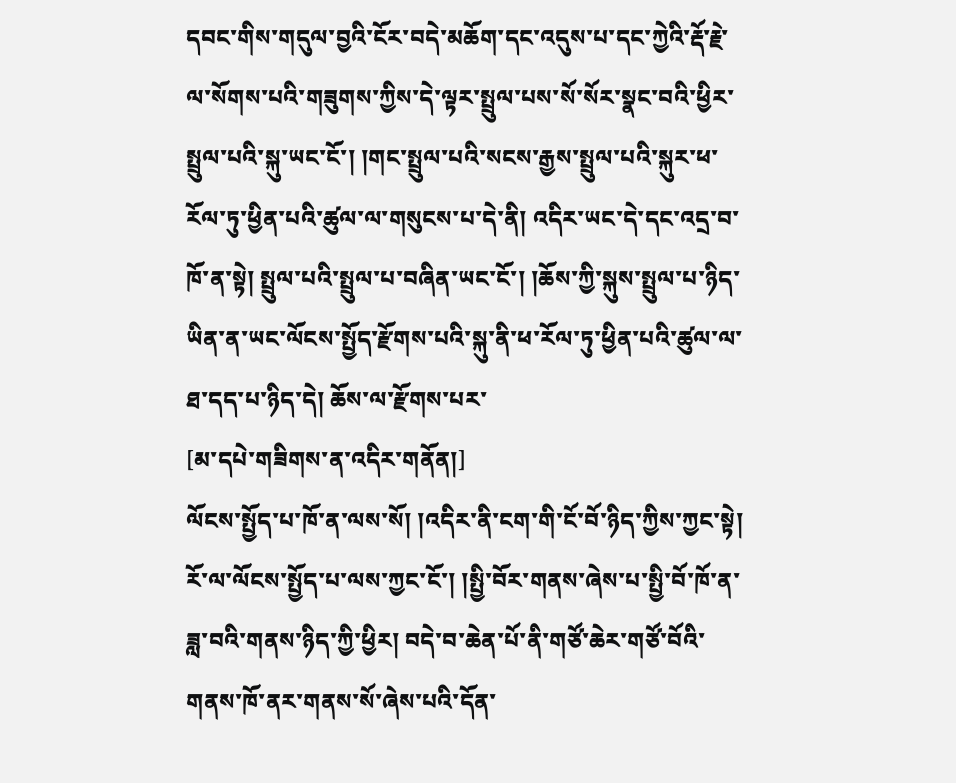དབང་གིས་གདུལ་བྱའི་ངོར་བདེ་མཆོག་དང་འདུས་པ་དང་ཀྱེའི་རྡོ་རྗེ་ལ་སོགས་པའི་གཟུགས་ཀྱིས་དེ་ལྟར་སྤྲུལ་པས་སོ་སོར་སྣང་བའི་ཕྱིར་སྤྲུལ་པའི་སྐུ་ཡང་ངོ་། །གང་སྤྲུལ་པའི་སངས་རྒྱས་སྤྲུལ་པའི་སྐུར་ཕ་རོལ་ཏུ་ཕྱིན་པའི་ཚུལ་ལ་གསུངས་པ་དེ་ནི། འདིར་ཡང་དེ་དང་འདྲ་བ་ཁོ་ན་སྟེ། སྤྲུལ་པའི་སྤྲུལ་པ་བཞིན་ཡང་ངོ་། །ཆོས་ཀྱི་སྐུས་སྤྲུལ་པ་ཉིད་ཡིན་ན་ཡང་ལོངས་སྤྱོད་རྫོགས་པའི་སྐུ་ནི་ཕ་རོལ་ཏུ་ཕྱིན་པའི་ཚུལ་ལ་ཐ་དད་པ་ཉིད་དེ། ཆོས་ལ་རྫོགས་པར་
[མ་དཔེ་གཟིགས་ན་འདིར་གནོན།]
ལོངས་སྤྱོད་པ་ཁོ་ན་ལས་སོ། །འདིར་ནི་ངག་གི་ངོ་བོ་ཉིད་ཀྱིས་ཀྱང་སྟེ། རོ་ལ་ལོངས་སྤྱོད་པ་ལས་ཀྱང་ངོ་། །སྤྱི་བོར་གནས་ཞེས་པ་སྤྱི་བོ་ཁོ་ན་ཟླ་བའི་གནས་ཉིད་ཀྱི་ཕྱིར། བདེ་བ་ཆེན་པོ་ནི་གཙོ་ཆེར་གཙོ་བོའི་གནས་ཁོ་ནར་གནས་སོ་ཞེས་པའི་དོན་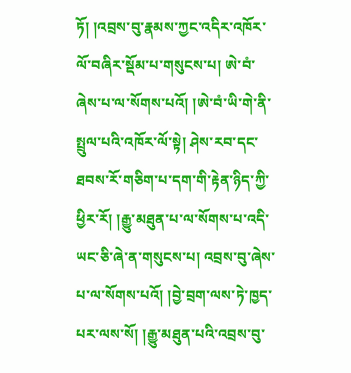ཏོ། །འབྲས་བུ་རྣམས་ཀྱང་འདིར་འཁོར་ལོ་བཞིར་སྡོམ་པ་གསུངས་པ། ཨེ་བཾ་ཞེས་པ་ལ་སོགས་པའོ། །ཨེ་བཾ་ཡི་གེ་ནི་སྤྲུལ་པའི་འཁོར་ལོ་སྟེ། ཤེས་རབ་དང་ཐབས་རོ་གཅིག་པ་དག་གི་རྟེན་ཉིད་ཀྱི་ཕྱིར་རོ། །རྒྱུ་མཐུན་པ་ལ་སོགས་པ་འདི་ཡང་ཅི་ཞེ་ན་གསུངས་པ། འབྲས་བུ་ཞེས་པ་ལ་སོགས་པའོ། །བྱེ་བྲག་ལས་ཏེ་ཁྱད་པར་ལས་སོ། །རྒྱུ་མཐུན་པའི་འབྲས་བུ་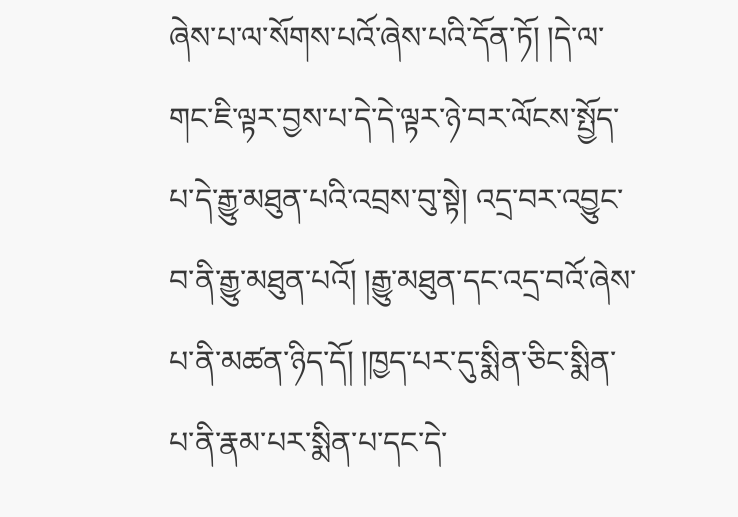ཞེས་པ་ལ་སོགས་པའོ་ཞེས་པའི་དོན་ཏོ། །དེ་ལ་གང་ཇི་ལྟར་བྱས་པ་དེ་དེ་ལྟར་ཉེ་བར་ལོངས་སྤྱོད་པ་དེ་རྒྱུ་མཐུན་པའི་འབྲས་བུ་སྟེ། འདྲ་བར་འབྱུང་བ་ནི་རྒྱུ་མཐུན་པའོ། །རྒྱུ་མཐུན་དང་འདྲ་བའོ་ཞེས་པ་ནི་མཚན་ཉིད་དོ། །ཁྱད་པར་དུ་སྨིན་ཅིང་སྨིན་པ་ནི་རྣམ་པར་སྨིན་པ་དང་དེ་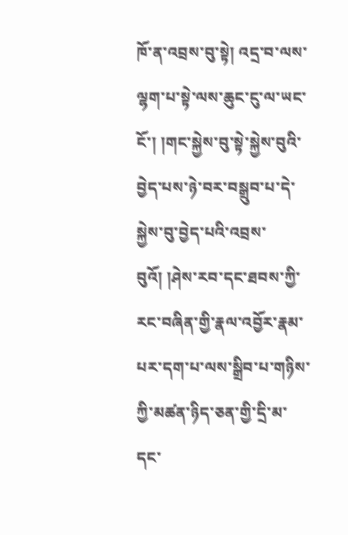ཁོ་ན་འབྲས་བུ་སྟེ། འདྲ་བ་ལས་ལྷག་པ་སྟེ་ལས་ཆུང་ངུ་ལ་ཡང་ངོ་། །གང་སྐྱེས་བུ་སྟེ་སྐྱེས་བུའི་བྱེད་པས་ཉེ་བར་བསྒྲུབ་པ་དེ་སྐྱེས་བུ་བྱེད་པའི་འབྲས་བུའོ། །ཤེས་རབ་དང་ཐབས་ཀྱི་རང་བཞིན་གྱི་རྣལ་འབྱོར་རྣམ་པར་དག་པ་ལས་སྒྲིབ་པ་གཉིས་ཀྱི་མཚན་ཉིད་ཅན་གྱི་དྲི་མ་དང་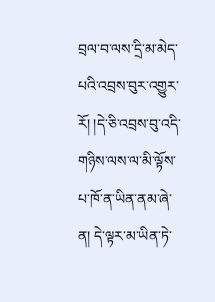བྲལ་བ་ལས་དྲི་མ་མེད་པའི་འབྲས་བུར་འགྱུར་རོ། །དེ་ཅི་འབྲས་བུ་འདི་གཉིས་ལས་ལ་མི་ལྟོས་པ་ཁོ་ན་ཡིན་ནམ་ཞེ་ན། དེ་ལྟར་མ་ཡིན་ཏེ་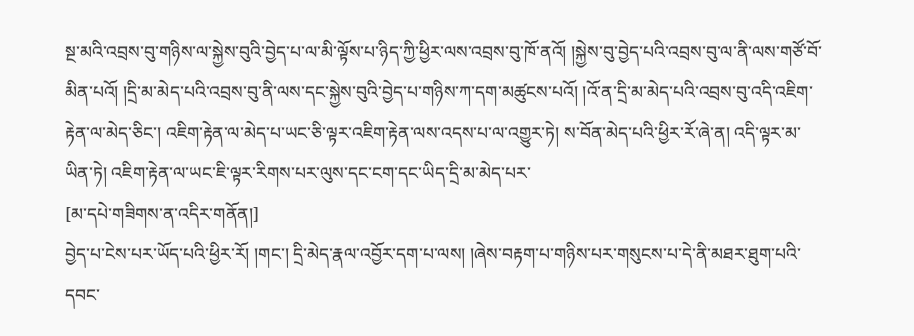སྔ་མའི་འབྲས་བུ་གཉིས་ལ་སྐྱེས་བུའི་བྱེད་པ་ལ་མི་ལྟོས་པ་ཉིད་ཀྱི་ཕྱིར་ལས་འབྲས་བུ་ཁོ་ནའོ། །སྐྱེས་བུ་བྱེད་པའི་འབྲས་བུ་ལ་ནི་ལས་གཙོ་བོ་མིན་པའོ། །དྲི་མ་མེད་པའི་འབྲས་བུ་ནི་ལས་དང་སྐྱེས་བུའི་བྱེད་པ་གཉིས་ཀ་དག་མཚུངས་པའོ། །འོ་ན་དྲི་མ་མེད་པའི་འབྲས་བུ་འདི་འཇིག་རྟེན་ལ་མེད་ཅིང་། འཇིག་རྟེན་ལ་མེད་པ་ཡང་ཅི་ལྟར་འཇིག་རྟེན་ལས་འདས་པ་ལ་འགྱུར་ཏེ། ས་བོན་མེད་པའི་ཕྱིར་རོ་ཞེ་ན། འདི་ལྟར་མ་ཡིན་ཏེ། འཇིག་རྟེན་ལ་ཡང་ཇི་ལྟར་རིགས་པར་ལུས་དང་ངག་དང་ཡིད་དྲི་མ་མེད་པར་
[མ་དཔེ་གཟིགས་ན་འདིར་གནོན།]
བྱེད་པ་ངེས་པར་ཡོད་པའི་ཕྱིར་རོ། །གང་། དྲི་མེད་རྣལ་འབྱོར་དག་པ་ལས། །ཞེས་བརྟག་པ་གཉིས་པར་གསུངས་པ་དེ་ནི་མཐར་ཐུག་པའི་དབང་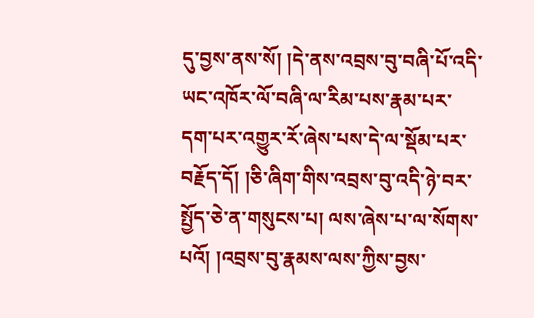དུ་བྱས་ནས་སོ། །དེ་ནས་འབྲས་བུ་བཞི་པོ་འདི་ཡང་འཁོར་ལོ་བཞི་ལ་རིམ་པས་རྣམ་པར་དག་པར་འགྱུར་རོ་ཞེས་པས་དེ་ལ་སྡོམ་པར་བརྗོད་དོ། །ཅི་ཞིག་གིས་འབྲས་བུ་འདི་ཉེ་བར་སྤྱོད་ཅེ་ན་གསུངས་པ། ལས་ཞེས་པ་ལ་སོགས་པའོ། །འབྲས་བུ་རྣམས་ལས་ཀྱིས་བྱས་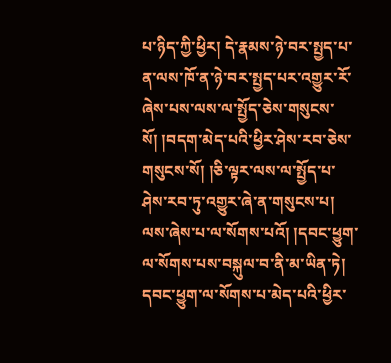པ་ཉིད་ཀྱི་ཕྱིར། དེ་རྣམས་ཉེ་བར་སྤྱད་པ་ན་ལས་ཁོ་ན་ཉེ་བར་སྤྱད་པར་འགྱུར་རོ་ཞེས་པས་ལས་ལ་སྤྱོད་ཅེས་གསུངས་སོ། །བདག་མེད་པའི་ཕྱིར་ཤེས་རབ་ཅེས་གསུངས་སོ། །ཅི་ལྟར་ལས་ལ་སྤྱོད་པ་ཤེས་རབ་ཏུ་འགྱུར་ཞེ་ན་གསུངས་པ། ལས་ཞེས་པ་ལ་སོགས་པའོ། །དབང་ཕྱུག་ལ་སོགས་པས་བསྐུལ་བ་ནི་མ་ཡིན་ཏེ། དབང་ཕྱུག་ལ་སོགས་པ་མེད་པའི་ཕྱིར་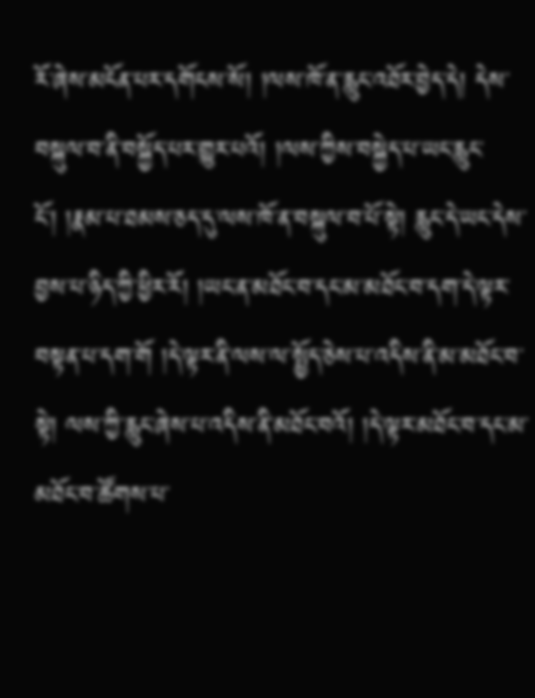རོ་ཞེས་མངོན་པར་དགོངས་སོ། །ལས་ཁོ་ན་རླུང་འཐོར་བྱེད་དེ། དེས་བསྐུལ་བ་ནི་བསྐྱོད་པར་གྱུར་པའོ། །ལས་ཀྱིས་བསྐྱེད་པ་ཡང་རླུང་ངོ་། །རྣམ་པ་ཐམས་ཅད་དུ་ལས་ཁོ་ན་བསྐུལ་བ་པོ་སྟེ། རླུང་དེ་ཡང་དེས་བྱས་པ་ཉིད་ཀྱི་ཕྱིར་རོ། །ཡང་ན་མཐོང་བ་དང་མ་མཐོང་བ་དག་དེ་ལྟར་བསྟན་པ་དག་གོ །དེ་ལྟར་ནི་ལས་ལ་སྤྱོད་ཅེས་པ་འདིས་ནི་མ་མཐོང་བ་སྟེ། ལས་ཀྱི་རླུང་ཞེས་པ་འདིས་ནི་མཐོང་བའོ། །དེ་ལྟར་མཐོང་བ་དང་མ་མཐོང་བ་ཚོགས་པ་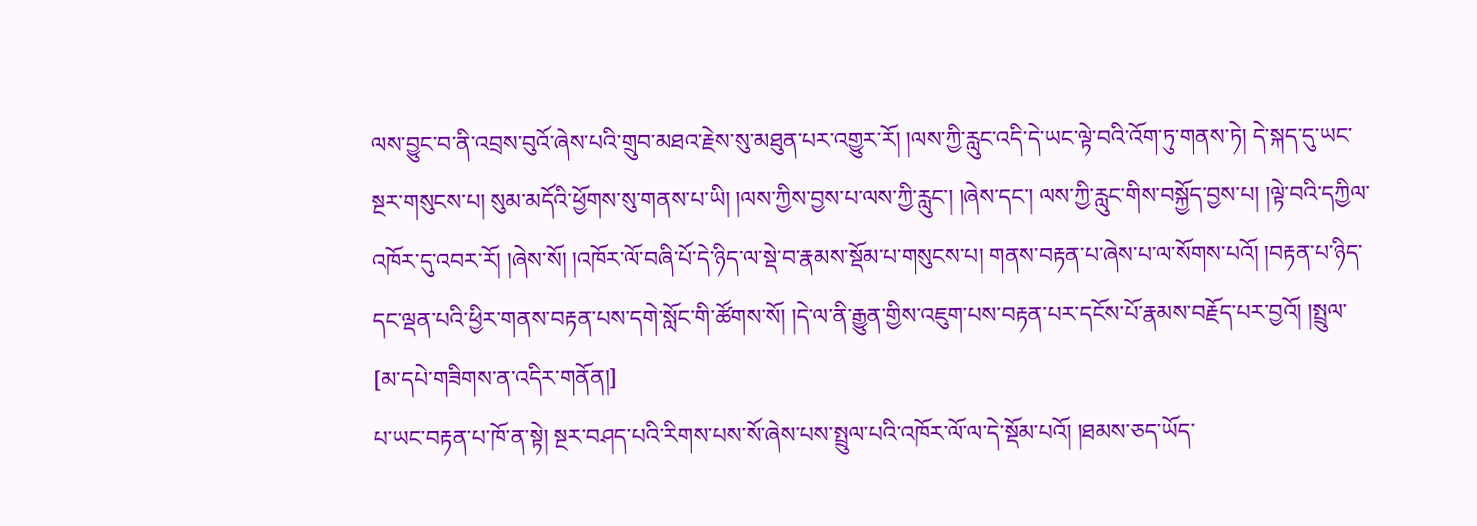ལས་བྱུང་བ་ནི་འབྲས་བུའོ་ཞེས་པའི་གྲུབ་མཐའ་རྗེས་སུ་མཐུན་པར་འགྱུར་རོ། །ལས་ཀྱི་རླུང་འདི་དེ་ཡང་ལྟེ་བའི་འོག་ཏུ་གནས་ཏེ། དེ་སྐད་དུ་ཡང་སྔར་གསུངས་པ། སུམ་མདོའི་ཕྱོགས་སུ་གནས་པ་ཡི། །ལས་ཀྱིས་བྱས་པ་ལས་ཀྱི་རླུང་། །ཞེས་དང་། ལས་ཀྱི་རླུང་གིས་བསྐྱོད་བྱས་པ། །ལྟེ་བའི་དཀྱིལ་འཁོར་དུ་འབར་རོ། །ཞེས་སོ། །འཁོར་ལོ་བཞི་པོ་དེ་ཉིད་ལ་སྡེ་བ་རྣམས་སྡོམ་པ་གསུངས་པ། གནས་བརྟན་པ་ཞེས་པ་ལ་སོགས་པའོ། །བརྟན་པ་ཉིད་དང་ལྡན་པའི་ཕྱིར་གནས་བརྟན་པས་དགེ་སློང་གི་ཚོགས་སོ། །དེ་ལ་ནི་རྒྱུན་གྱིས་འཇུག་པས་བརྟན་པར་དངོས་པོ་རྣམས་བརྗོད་པར་བྱའོ། །སྤྲུལ་
[མ་དཔེ་གཟིགས་ན་འདིར་གནོན།]
པ་ཡང་བརྟན་པ་ཁོ་ན་སྟེ། སྔར་བཤད་པའི་རིགས་པས་སོ་ཞེས་པས་སྤྲུལ་པའི་འཁོར་ལོ་ལ་དེ་སྡོམ་པའོ། །ཐམས་ཅད་ཡོད་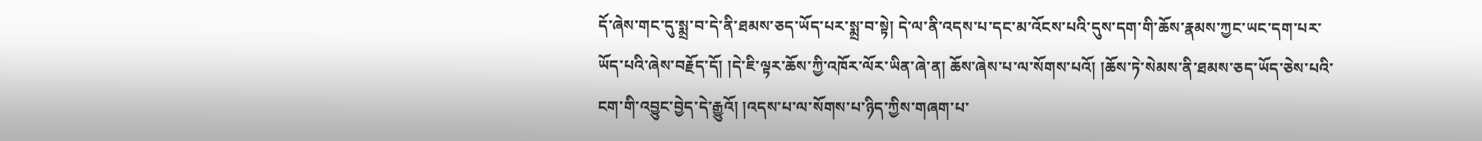དོ་ཞེས་གང་དུ་སྨྲ་བ་དེ་ནི་ཐམས་ཅད་ཡོད་པར་སྨྲ་བ་སྟེ། དེ་ལ་ནི་འདས་པ་དང་མ་འོངས་པའི་དུས་དག་གི་ཆོས་རྣམས་ཀྱང་ཡང་དག་པར་ཡོད་པའི་ཞེས་བརྗོད་དོ། །དེ་ཇི་ལྟར་ཆོས་ཀྱི་འཁོར་ལོར་ཡིན་ཞེ་ན། ཆོས་ཞེས་པ་ལ་སོགས་པའོ། །ཆོས་ཏེ་སེམས་ནི་ཐམས་ཅད་ཡོད་ཅེས་པའི་ངག་གི་འབྱུང་བྱེད་དེ་རྒྱུའོ། །འདས་པ་ལ་སོགས་པ་ཉིད་ཀྱིས་གཞག་པ་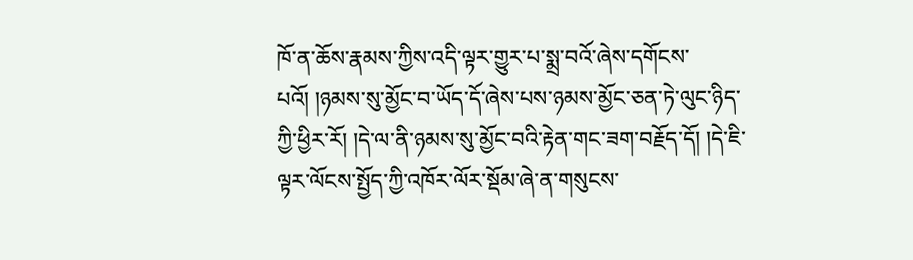ཁོ་ན་ཆོས་རྣམས་ཀྱིས་འདི་ལྟར་གྱུར་པ་སྨྲ་བའོ་ཞེས་དགོངས་པའོ། །ཉམས་སུ་མྱོང་བ་ཡོད་དོ་ཞེས་པས་ཉམས་མྱོང་ཅན་ཏེ་ལུང་ཉིད་ཀྱི་ཕྱིར་རོ། །དེ་ལ་ནི་ཉམས་སུ་མྱོང་བའི་རྟེན་གང་ཟག་བརྗོད་དོ། །དེ་ཇི་ལྟར་ལོངས་སྤྱོད་ཀྱི་འཁོར་ལོར་སྡོམ་ཞེ་ན་གསུངས་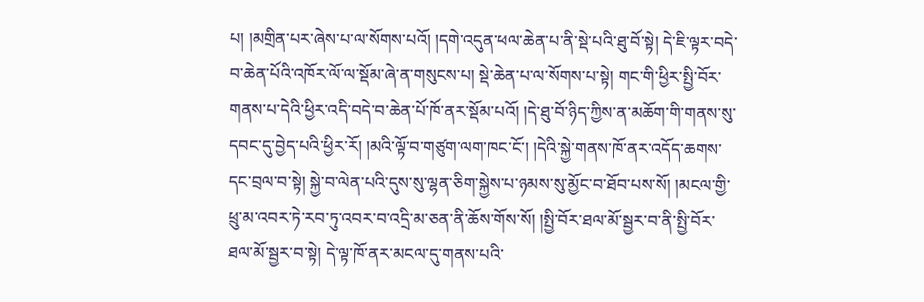པ། །མགྲིན་པར་ཞེས་པ་ལ་སོགས་པའོ། །དགེ་འདུན་ཕལ་ཆེན་པ་ནི་སྡེ་པའི་ཐུ་བོ་སྟེ། དེ་ཇི་ལྟར་བདེ་བ་ཆེན་པོའི་འཁོར་ལོ་ལ་སྡོམ་ཞེ་ན་གསུངས་པ། སྡེ་ཆེན་པ་ལ་སོགས་པ་སྟེ། གང་གི་ཕྱིར་སྤྱི་བོར་གནས་པ་དེའི་ཕྱིར་འདི་བདེ་བ་ཆེན་པོ་ཁོ་ནར་སྡོམ་པའོ། །དེ་ཐུ་བོ་ཉིད་ཀྱིས་ན་མཆོག་གི་གནས་སུ་དབང་དུ་བྱེད་པའི་ཕྱིར་རོ། །མའི་ལྟོ་བ་གཙུག་ལག་ཁང་ངོ་། །དེའི་སྐྱེ་གནས་ཁོ་ནར་འདོད་ཆགས་དང་བྲལ་བ་སྟེ། སྐྱེ་བ་ལེན་པའི་དུས་སུ་ལྷན་ཅིག་སྐྱེས་པ་ཉམས་སུ་མྱོང་བ་ཐོབ་པས་སོ། །མངལ་གྱི་ཕྲུ་མ་འབར་ཏེ་རབ་ཏུ་འབར་བ་འདྲི་མ་ཅན་ནི་ཆོས་གོས་སོ། །སྤྱི་བོར་ཐལ་མོ་སྦྱར་བ་ནི་སྤྱི་བོར་ཐལ་མོ་སྦྱར་བ་སྟེ། དེ་ལྟ་ཁོ་ནར་མངལ་དུ་གནས་པའི་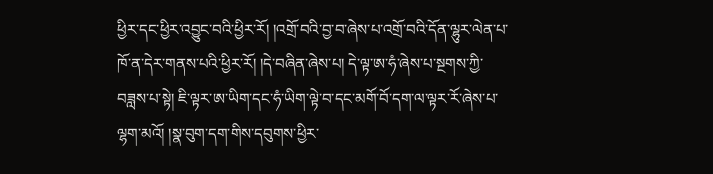ཕྱིར་དང་ཕྱིར་འབྱུང་བའི་ཕྱིར་རོ། །འགྲོ་བའི་བྱ་བ་ཞེས་པ་འགྲོ་བའི་དོན་ལྷུར་ལེན་པ་ཁོ་ན་དེར་གནས་པའི་ཕྱིར་རོ། །དེ་བཞིན་ཞེས་པ། དེ་ལྟ་ཨ་ཧཾ་ཞེས་པ་སྔགས་ཀྱི་བཟླས་པ་སྟེ། ཇི་ལྟར་ཨ་ཡིག་དང་ཧཾ་ཡིག་ལྟེ་བ་དང་མགོ་བོ་དག་ལ་ལྟར་རོ་ཞེས་པ་ལྷག་མའོ། །སྣ་བུག་དག་གིས་དབུགས་ཕྱིར་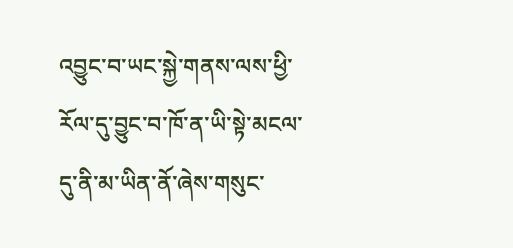འབྱུང་བ་ཡང་སྐྱེ་གནས་ལས་ཕྱི་རོལ་དུ་བྱུང་བ་ཁོ་ན་ཡི་སྟེ་མངལ་དུ་ནི་མ་ཡིན་ནོ་ཞེས་གསུང་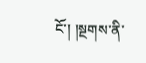ངོ་། །སྔགས་ནི་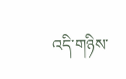འདི་གཉིས་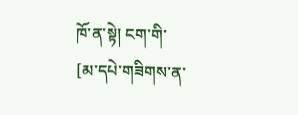ཁོ་ན་སྟེ། ངག་གི་
[མ་དཔེ་གཟིགས་ན་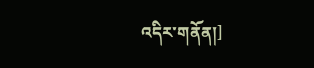འདིར་གནོན།]